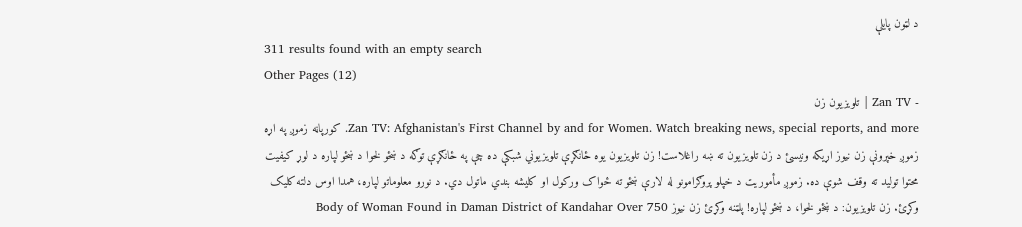د لټون پایلې
311 results found with an empty search
Other Pages (12)
- Zan TV | تلویزیون زن
Zan TV: Afghanistan's First Channel by and for Women. Watch breaking news, special reports, and more. کورپاڼه زموږ په اړه زموږ خپرونې زن نیوز اړیکه ونیسئ د زن تلویزیون ته ښه راغلاست! زن تلویزیون یوه ځانګړې تلویزیوني شبکې ده چې په ځانګړې توګه د ښځو لخوا د ښځو لپاره د لوړ کیفیت محتوا تولید ته وقف شوې ده. زموږ مأموریت د خپلو پروګرامونو له لارې ښځو ته ځواک ورکول او کلیشه بندي ماتول دي. د نورو معلوماتو لپاره، همدا اوس دلته کلیک وکړئ. زن تلویزیون: د ښځو لخوا، د ښځو لپاره! پلټنه وکړئ زن نیوز Body of Woman Found in Daman District of Kandahar Over 750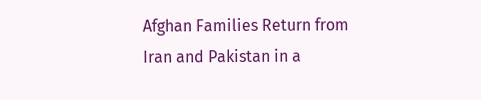Afghan Families Return from Iran and Pakistan in a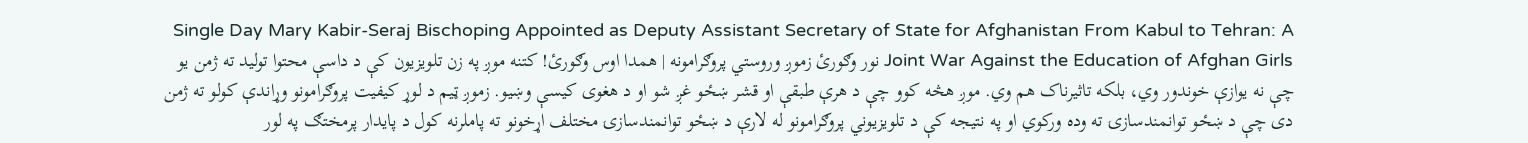Single Day Mary Kabir-Seraj Bischoping Appointed as Deputy Assistant Secretary of State for Afghanistan From Kabul to Tehran: A Joint War Against the Education of Afghan Girls نور وګورئ زموږ وروستي پروګرامونه | همدا اوس وګورئ! کتنه موږ په زن تلویزیون کې د داسې محتوا تولید ته ژمن یو چې نه یوازې خوندور وي، بلکه تاثیرناک هم وي. موږ هڅه کوو چې د هرې طبقې او قشر ښځو غږ شو او د هغوی کیسې وښیو. زموږ ټیم د لوړ کیفیت پروګرامونو وړاندې کولو ته ژمن دی چې د ښځو توانمندسازۍ ته وده ورکوي او په نتیجه کې د تلویزیوني پروګرامونو له لارې د ښځو توانمندسازۍ مختلف اړخونو ته پاملرنه کول د پایدار پرمختګ په لور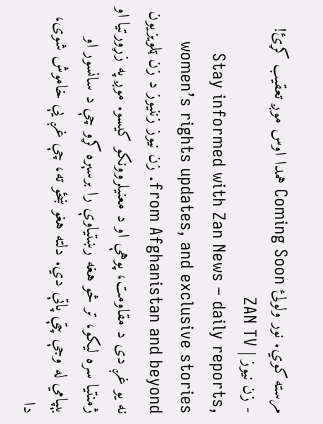مرسته کوي. نور ولولئ Coming Soon همدا اوس موږ تعقیب کړئ!
- زن نیوز | ZAN TV
Stay informed with Zan News – daily reports, women’s rights updates, and exclusive stories from Afghanistan and beyond. زن نیوز زننیوز د زن ټلویزیون نه یو غږ دی د مقاومت، پوهې او د معنیلروونکو کیسو. موږ په زړورتیا او ژمنتیا سره لیکو، تر څو هغه رښتیاوې را برسېره کړو چې د سانسور او بېپامي له وجې پټې پاتې دي. دلته هغو ښځو ته، چې غږ یې خاموش شوی، دا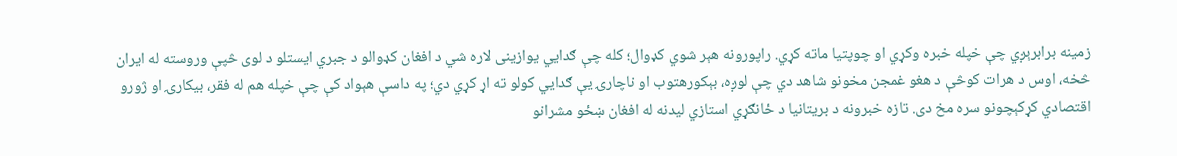زمینه برابرېږي چې خپله خبره وکړي او چوپتیا ماته کړي. راپورونه هېر شوي کډوال؛ کله چې ګدایي یوازینی لاره شي د افغان کډوالو د جبري ایستلو د لوی څپې وروسته له ایران څخه، اوس د هرات کوڅې د هغو غمجن مخونو شاهد دي چې لوږه، بېکورهتوب او ناچارۍ یې ګدایي کولو ته اړ کړي دي؛ په داسې هېواد کې چې خپله هم له فقر، بیکارۍ او ژورو اقتصادي کړکېچونو سره مخ دی. تازه خبرونه د بریتانیا د ځانګړي استازي لیدنه له افغان ښځو مشرانو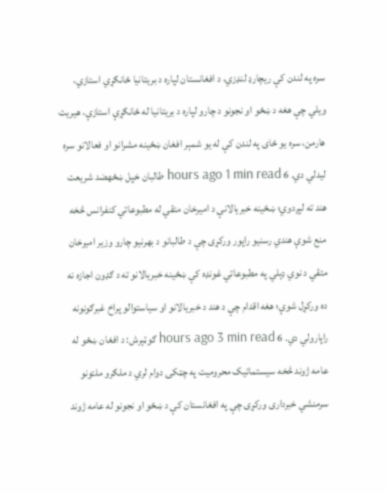سره په لندن کې ریچارډ لنډزي، د افغانستان لپاره د بریتانیا ځانګړي استازي، ویلي چې هغه د ښځو او نجونو د چارو لپاره د بریتانیا له ځانګړې استازې، هيريت هارمن، سره يو ځای په لندن کې له يو شمېر افغان ښځينه مشرانو او فعالانو سره ليدلي دي. 6 hours ago 1 min read طالبان خپل ښځهضد شریعت هند ته لېږدوي؛ ښځينه خبريالانې د اميرخان متقي له مطبوعاتي کنفرانس څخه منع شوې هندي رسنيو راپور ورکړی چې د طالبانو د بهرنيو چارو وزير اميرخان متقي د نوي ډېلي په مطبوعاتي غونډه کې ښځينه خبريالانو ته د ګډون اجازه نه ده ورکړل شوې؛ هغه اقدام چې د هند د خبريالانو او سياستوالو پراخ غبرګونونه راپارولي دي. 6 hours ago 3 min read ګوټېرش: د افغان ښځو له عامه ژوند څخه سيستماتيک محروميت په چټکۍ دوام لري د ملګرو ملتونو سرمنشي خبرداری ورکړی چې په افغانستان کې د ښځو او نجونو له عامه ژوند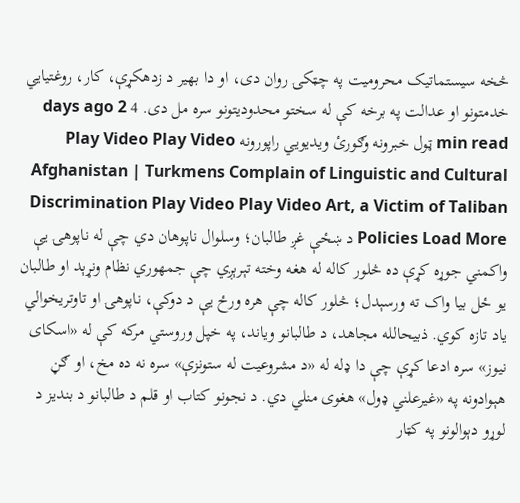څخه سيستماتيک محروميت په چټکۍ روان دی، او دا بهير د زدهکړې، کار، روغتيايي خدمتونو او عدالت په برخه کې له سختو محدوديتونو سره مل دی. 4 days ago 2 min read ټول خبرونه وګورئ ویدیویي راپورونه Play Video Play Video Afghanistan | Turkmens Complain of Linguistic and Cultural Discrimination Play Video Play Video Art, a Victim of Taliban Policies Load More د ښځې غږ طالبان؛ وسلوال ناپوهان دي چې له ناپوهۍ يې واکمني جوړه کړې ده څلور کاله له هغه وخته تېرېږي چې جمهوري نظام ونړېد او طالبان يو ځل بيا واک ته ورسېدل؛ څلور کاله چې هره ورځ يې د دوکې، ناپوهۍ او تاوتريخوالي ياد تازه کوي. ذبيحالله مجاهد، د طالبانو وياند، په خپل وروستي مرکه کې له «اسکای نيوز» سره ادعا کړې چې دا ډله له «د مشروعيت له ستونزې» سره نه ده مخ، او ګڼ هېوادونه په «غيرعلني ډول» هغوی منلي دي. د نجونو کتاب او قلم د طالبانو د بندیز د لوړو دېوالونو په کټار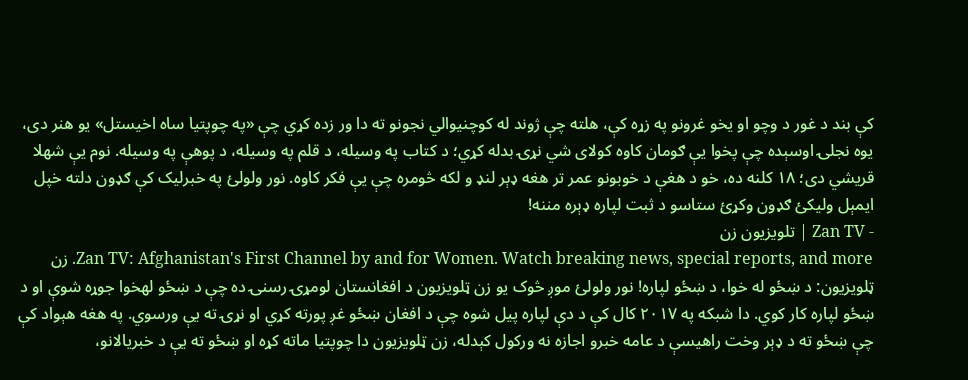کې بند د غور د وچو او یخو غرونو په زړه کې، هلته چې ژوند له کوچنیوالي نجونو ته دا ور زده کړي چې «په چوپتیا ساه اخیستل» یو هنر دی، یوه نجلۍ اوسېده چې پخوا یې ګومان کاوه کولای شي نړۍ بدله کړي؛ د کتاب په وسیله، د قلم په وسیله، د پوهې په وسیله. نوم یې شهلا قریشي دی؛ ۱۸ کلنه ده، خو د هغې د خوبونو عمر تر هغه ډېر لنډ و لکه څومره چې یې فکر کاوه. نور ولولئ په خبرلیک کې ګډون دلته خپل ایمېل ولیکئ ګډون وکړئ ستاسو د ثبت لپاره ډېره مننه!
- Zan TV | تلویزیون زن
Zan TV: Afghanistan's First Channel by and for Women. Watch breaking news, special reports, and more. زن ټلویزیون: د ښځو له خوا، د ښځو لپاره! نور ولولئ موږ څوک یو زن ټلویزیون د افغانستان لومړۍ رسنۍ ده چې د ښځو لهخوا جوړه شوې او د ښځو لپاره کار کوي. دا شبکه په ۲۰۱۷ کال کې د دې لپاره پیل شوه چې د افغان ښځو غږ پورته کړي او نړۍ ته یې ورسوي. په هغه هېواد کې چې ښځو ته د ډېر وخت راهیسې د عامه خبرو اجازه نه ورکول کېدله، زن ټلویزیون دا چوپتیا ماته کړه او ښځو ته یې د خبریالانو،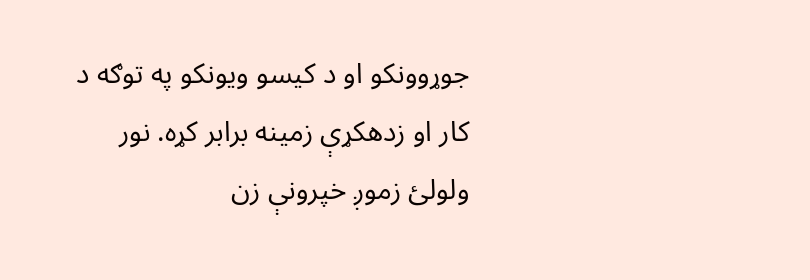جوړوونکو او د کیسو ویونکو په توګه د کار او زدهکړې زمینه برابر کړه. نور ولولئ زموږ خپرونې زن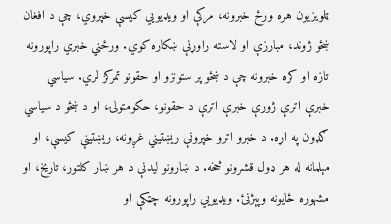ټلویزیون هره ورځ خبرونه، مرکې او ویډیويي کیسې خپروي، چې د افغان ښځو ژوند، مبارزې او لاسته راوړنې ښکاره کوي. ورځني خبري راپورونه تازه او کره خبرونه چې د ښځو پر ستونزو او حقونو تمرکز لري. سیاسي خبرې اترې ژورې خبرې اترې د حقونو، حکومتولۍ، او د ښځو د سیاسي ګډون په اړه. د خبرو اترو خپرونې ریښتیني غږونه، ریښتینې کیسې، او مېلمانه له هر ډول قشرونو څخه. د ښارونو لیدنې د هر ښار کلتور، تاریخ، او مشهوره ځایونه وپېژنئ. ویډیويي راپورونه چټکې او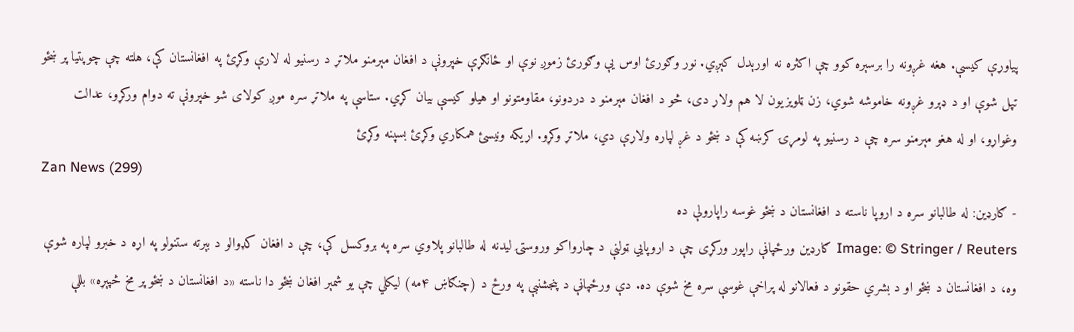پیاوړې کیسې. هغه غږونه را برسېره کوو چې اکثره نه اورېدل کېږي. نور وګورئ اوس یې وګورئ زموږ نوې او ځانګړې خپرونې د افغان مېرمنو ملاتړ د رسنیو له لارې وکړئ په افغانستان کې، هلته چې چوپتیا پر ښځو تپل شوې او د ډېرو غږونه خاموشه شوي، زن ټلویزیون لا هم ولاړ دی، څو د افغان مېرمنو د دردونو، مقاومتونو او هیلو کیسې بیان کړي. ستاسې په ملاتړ سره موږ کولای شو خپرونې ته دوام ورکړو، عدالت وغواړو، او له هغو مېرمنو سره چې د رسنیو په لومړۍ کرښه کې د ښځو د غږ لپاره ولاړې دي، ملاتړ وکړو. اړیکه ونیسئ همکاري وکړئ بسپنه وکړئ
Zan News (299)
- ګارډین: له طالبانو سره د اروپا ناسته د افغانستان د ښځو غوسه راپارولې ده
Image: © Stringer / Reuters ګارډین ورځپاڼې راپور ورکړی چې د اروپايي ټولنې د چارواکو وروستۍ لیدنه له طالبانو پلاوي سره په بروکسل کې، چې د افغان کډوالو د بېرته ستنولو په اړه د خبرو لپاره شوې وه، د افغانستان د ښځو او د بشري حقونو د فعالانو له پراخې غوسې سره مخ شوې ده. دې ورځپاڼې د پنجشنبې په ورځ د (چنګاښ ۴مه) لیکلي چې یو شمېر افغان ښځو دا ناسته «د افغانستان د ښځو پر مخ څپېړه» بللې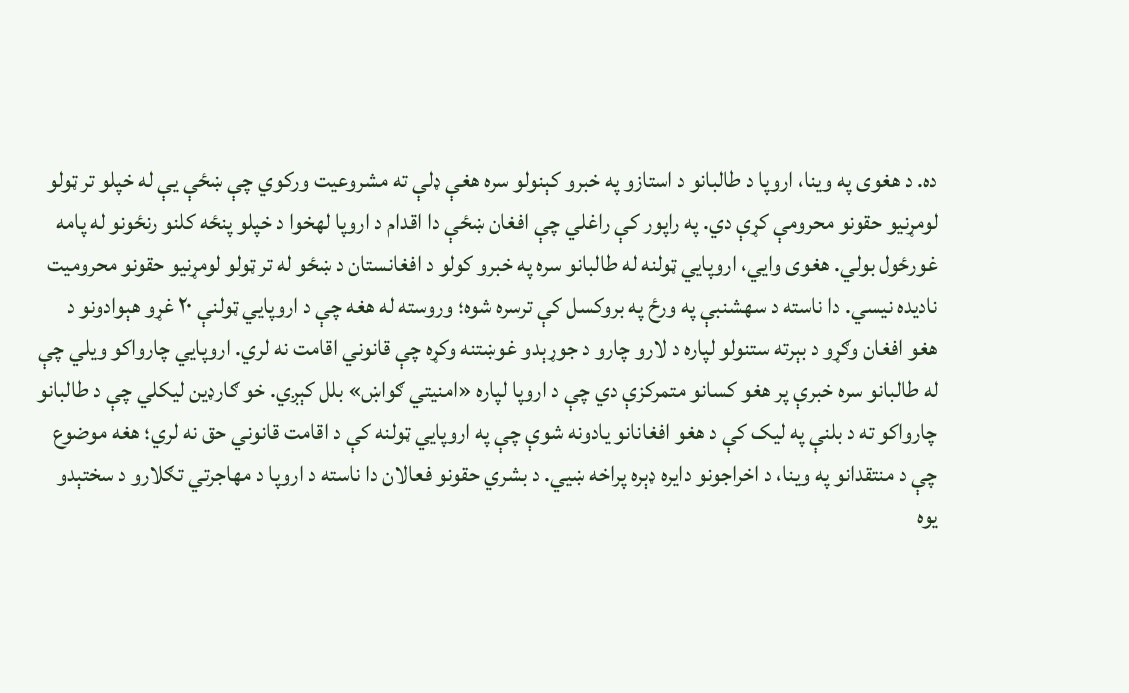ده. د هغوی په وینا، اروپا د طالبانو د استازو په خبرو کېنولو سره هغې ډلې ته مشروعیت ورکوي چې ښځې یې له خپلو تر ټولو لومړنیو حقونو محرومې کړې دي. په راپور کې راغلي چې افغان ښځې دا اقدام د اروپا لهخوا د خپلو پنځه کلنو رنځونو له پامه غورځول بولي. هغوی وايي، اروپايي ټولنه له طالبانو سره په خبرو کولو د افغانستان د ښځو له تر ټولو لومړنیو حقونو محرومیت نادیده نیسي. دا ناسته د سهشنبې په ورځ په بروکسل کې ترسره شوه؛ وروسته له هغه چې د اروپايي ټولنې ۲۰ غړو هېوادونو د هغو افغان وګړو د بېرته ستنولو لپاره د لارو چارو د جوړېدو غوښتنه وکړه چې قانوني اقامت نه لري. اروپايي چارواکو ویلي چې له طالبانو سره خبرې پر هغو کسانو متمرکزې دي چې د اروپا لپاره «امنیتي ګواښ» بلل کېږي. خو ګارډین لیکلي چې د طالبانو چارواکو ته د بلنې په لیک کې د هغو افغانانو یادونه شوې چې په اروپايي ټولنه کې د اقامت قانوني حق نه لري؛ هغه موضوع چې د منتقدانو په وینا، د اخراجونو دایره ډېره پراخه ښيي. د بشري حقونو فعالان دا ناسته د اروپا د مهاجرتي تګلارو د سختېدو یوه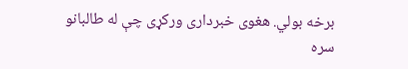برخه بولي. هغوی خبرداری ورکړی چې له طالبانو سره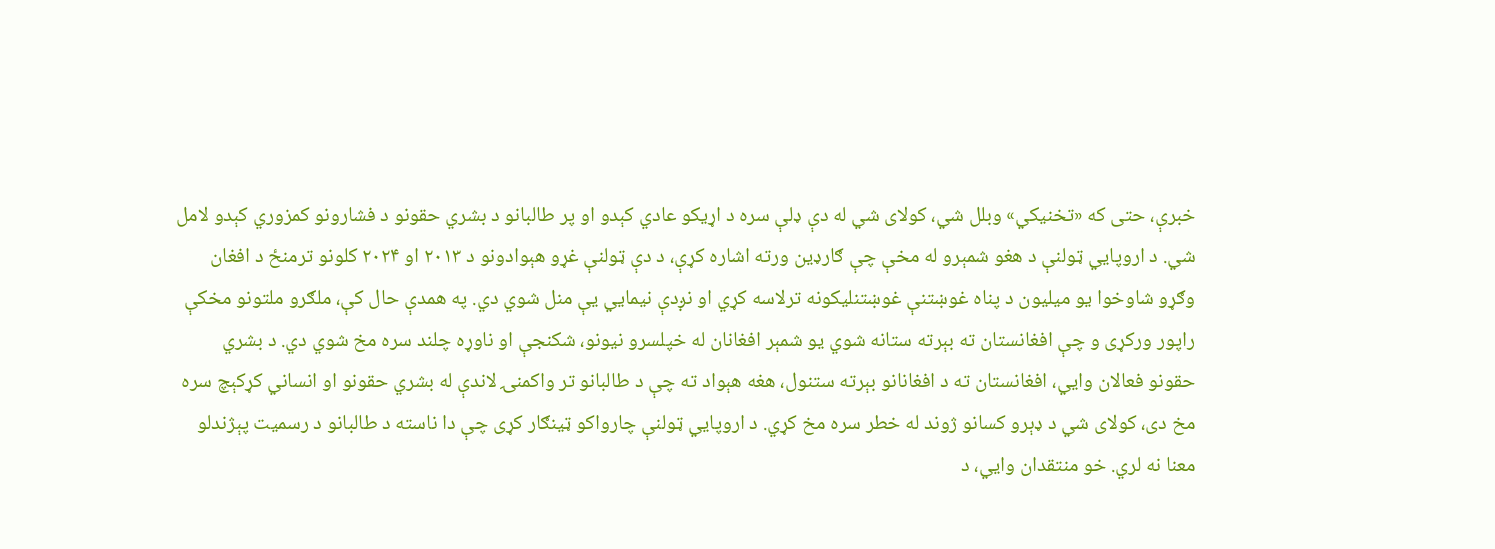خبرې، حتی که «تخنیکي» وبلل شي، کولای شي له دې ډلې سره د اړیکو عادي کېدو او پر طالبانو د بشري حقونو د فشارونو کمزوري کېدو لامل شي. د اروپايي ټولنې د هغو شمېرو له مخې چې ګارډین ورته اشاره کړې، د دې ټولنې غړو هېوادونو د ۲۰۱۳ او ۲۰۲۴ کلونو ترمنځ د افغان وګړو شاوخوا یو میلیون د پناه غوښتنې غوښتنلیکونه ترلاسه کړي او نږدې نیمایي یې منل شوي دي. په همدې حال کې، ملګرو ملتونو مخکې راپور ورکړی و چې افغانستان ته بېرته ستانه شوي یو شمېر افغانان له خپلسرو نیونو، شکنجې او ناوړه چلند سره مخ شوي دي. د بشري حقونو فعالان وايي، افغانستان ته د افغانانو بېرته ستنول، هغه هېواد ته چې د طالبانو تر واکمنۍ لاندې له بشري حقونو او انساني کړکېچ سره مخ دی، کولای شي د ډېرو کسانو ژوند له خطر سره مخ کړي. د اروپايي ټولنې چارواکو ټینګار کړی چې دا ناسته د طالبانو د رسمیت پېژندلو معنا نه لري. خو منتقدان وايي، د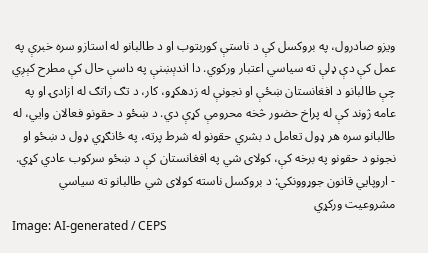ویزو صادرول، په بروکسل کې د ناستې کوربتوب او د طالبانو له استازو سره خبرې په عمل کې دې ډلې ته سیاسي اعتبار ورکوي. دا اندېښنې په داسې حال کې مطرح کېږي چې طالبانو د افغانستان ښځې او نجونې له زدهکړو، کار، د تګ راتګ له ازادۍ او په عامه ژوند کې له پراخ حضور څخه محرومې کړې دي. د ښځو د حقونو فعالان وايي، له طالبانو سره هر ډول تعامل د بشري حقونو له شرط پرته، په ځانګړي ډول د ښځو او نجونو د حقونو په برخه کې، کولای شي په افغانستان کې د ښځو سرکوب عادي کړي.
- اروپايي قانون جوړوونکي: د بروکسل ناسته کولای شي طالبانو ته سیاسي مشروعیت ورکړي
Image: AI-generated / CEPS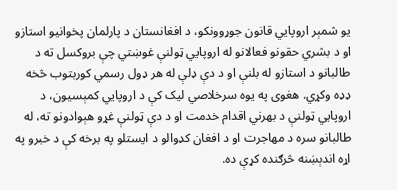یو شمېر اروپايي قانون جوړوونکو، د افغانستان د پارلمان پخوانیو استازو او د بشري حقونو فعالانو له اروپايي ټولنې غوښتي چې بروکسل ته د طالبانو د استازو له بلنې او د دې ډلې له هر ډول رسمي کوربتوب څخه ډډه وکړي. هغوی په یوه سرخلاصي لیک کې د اروپايي کمېسیون، د اروپايي ټولنې د بهرني اقدام خدمت او د دې ټولنې غړو هېوادونو ته، له طالبانو سره د مهاجرت او د افغان کډوالو د ایستلو په برخه کې د خبرو په اړه اندېښنه څرګنده کړې ده.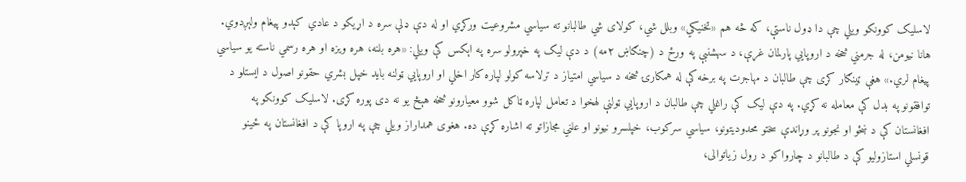لاسلیک کوونکو ویلي چې دا ډول ناستې، که څه هم «تخنیکي» وبلل شي، کولای شي طالبانو ته سیاسي مشروعیت ورکړي او له دې ډلې سره د اړیکو د عادي کېدو پیغام ولېږدوي. هانا نیومن، له جرمني څخه د اروپايي پارلمان غړې، د سهشنبې په ورځ د (چنګاښ ۲مه) د دې لیک په خپرولو سره په اېکس کې ویلي: «هره بلنه، هره ویزه او هره رسمي ناسته یو سیاسي پیغام لري.» هغې ټینګار کړی چې طالبان د مهاجرت په برخه کې له همکارۍ څخه د سیاسي امتیاز د ترلاسه کولو لپاره کار اخلي او اروپايي ټولنه باید خپل بشري حقونو اصول د ایستلو د توافقونو په بدل کې معامله نه کړي. په دې لیک کې راغلي چې طالبان د اروپايي ټولنې لهخوا د تعامل لپاره ټاکل شوو معیارونو څخه هېڅ یو نه دی پوره کړی. لاسلیک کوونکو په افغانستان کې د ښځو او نجونو پر وړاندې سختو محدودیتونو، سیاسي سرکوب، خپلسرو نیونو او علني مجازاتو ته اشاره کړې ده. هغوی همداراز ویلي چې په اروپا کې د افغانستان په ځینو قونسلي استازولیو کې د طالبانو د چارواکو د رول زیاتوالی،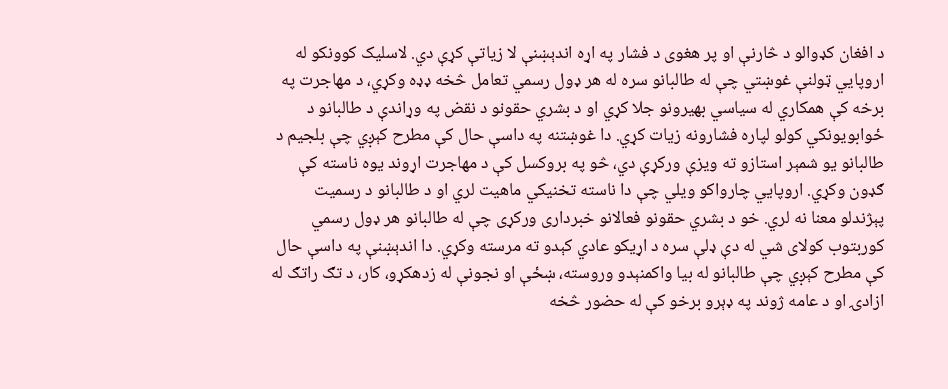د افغان کډوالو د څارنې او پر هغوی د فشار په اړه اندېښنې لا زیاتې کړې دي. لاسلیک کوونکو له اروپايي ټولنې غوښتي چې له طالبانو سره له هر ډول رسمي تعامل څخه ډډه وکړي، د مهاجرت په برخه کې همکاري له سیاسي بهیرونو جلا کړي او د بشري حقونو د نقض په وړاندې د طالبانو د ځوابویونکي کولو لپاره فشارونه زیات کړي. دا غوښتنه په داسې حال کې مطرح کېږي چې بلجیم د طالبانو یو شمېر استازو ته ویزې ورکړې دي، څو په بروکسل کې د مهاجرت اړوند یوه ناسته کې ګډون وکړي. اروپايي چارواکو ویلي چې دا ناسته تخنیکي ماهیت لري او د طالبانو د رسمیت پېژندلو معنا نه لري. خو د بشري حقونو فعالانو خبرداری ورکړی چې له طالبانو هر ډول رسمي کوربتوب کولای شي له دې ډلې سره د اړیکو عادي کېدو ته مرسته وکړي. دا اندېښنې په داسې حال کې مطرح کېږي چې طالبانو له بیا واکمنېدو وروسته، ښځې او نجونې له زدهکړو، کار، د تګ راتګ له ازادۍ او د عامه ژوند په ډېرو برخو کې له حضور څخه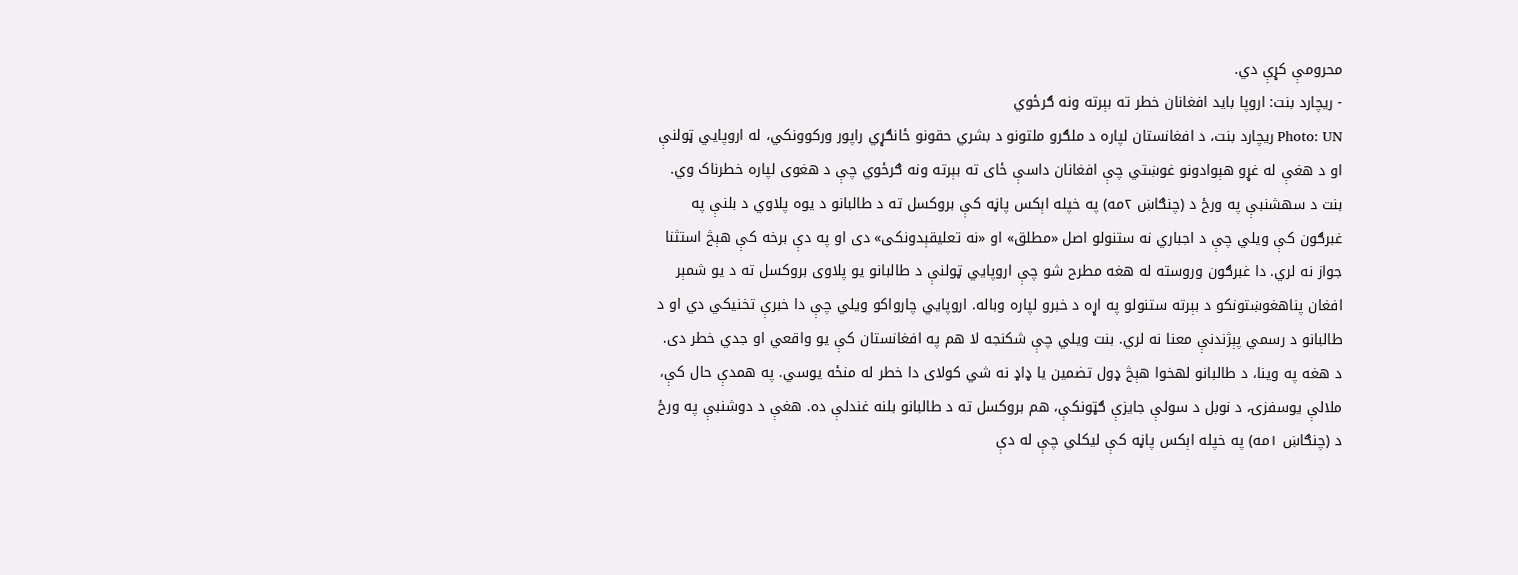محرومې کړې دي.
- ریچارد بنت: اروپا باید افغانان خطر ته بېرته ونه ګرځوي
Photo: UN ریچارد بنت، د افغانستان لپاره د ملګرو ملتونو د بشري حقونو ځانګړي راپور ورکوونکي، له اروپايي ټولنې او د هغې له غړو هېوادونو غوښتي چې افغانان داسې ځای ته بېرته ونه ګرځوي چې د هغوی لپاره خطرناک وي. بنت د سهشنبې په ورځ د (چنګاښ ۲مه) په خپله اېکس پاڼه کې بروکسل ته د طالبانو د یوه پلاوي د بلنې په غبرګون کې ویلي چې د اجباري نه ستنولو اصل «مطلق» او «نه تعلیقېدونکی» دی او په دې برخه کې هېڅ استثنا جواز نه لري. دا غبرګون وروسته له هغه مطرح شو چې اروپايي ټولنې د طالبانو یو پلاوی بروکسل ته د یو شمېر افغان پناهغوښتونکو د بېرته ستنولو په اړه د خبرو لپاره وباله. اروپايي چارواکو ویلي چې دا خبرې تخنیکي دي او د طالبانو د رسمي پېژندنې معنا نه لري. بنت ویلي چې شکنجه لا هم په افغانستان کې یو واقعي او جدي خطر دی. د هغه په وینا، د طالبانو لهخوا هېڅ ډول تضمین یا ډاډ نه شي کولای دا خطر له منځه یوسي. په همدې حال کې، ملالې یوسفزۍ، د نوبل د سولې جایزې ګټونکې، هم بروکسل ته د طالبانو بلنه غندلې ده. هغې د دوشنبې په ورځ د (چنګاښ ۱مه) په خپله اېکس پاڼه کې لیکلي چې له دې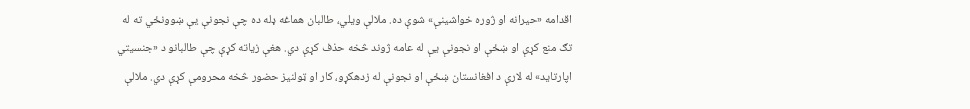اقدامه «حیرانه او ژوره خواشینې» شوې ده. ملالې ویلي، طالبان هماغه ډله ده چې نجونې یې ښوونځي ته له تګ منع کړې او ښځې او نجونې یې له عامه ژوند څخه حذف کړې دي. هغې زیاته کړې چې طالبانو د «جنسیتي اپارتاید» له لارې د افغانستان ښځې او نجونې له زدهکړو، کار او ټولنیز حضور څخه محرومې کړې دي. ملالې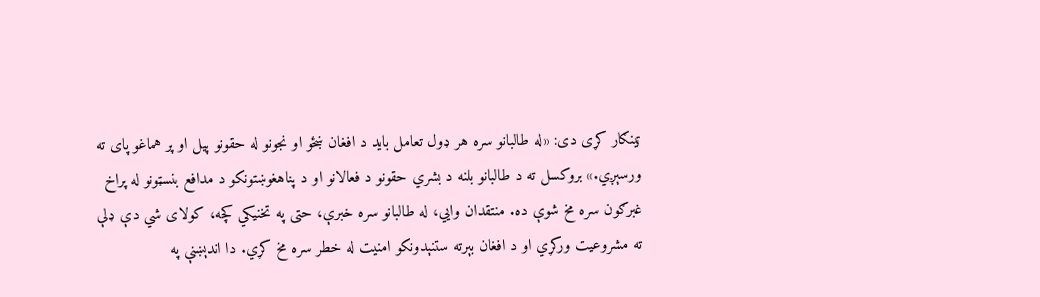ټینګار کړی دی: «له طالبانو سره هر ډول تعامل باید د افغان ښځو او نجونو له حقونو پیل او پر هماغو پای ته ورسېږي.» بروکسل ته د طالبانو بلنه د بشري حقونو د فعالانو او د پناهغوښتونکو د مدافع بنسټونو له پراخ غبرګون سره مخ شوې ده. منتقدان وايي، له طالبانو سره خبرې، حتی په تخنیکي کچه، کولای شي دې ډلې ته مشروعیت ورکړي او د افغان بېرته ستنېدونکو امنیت له خطر سره مخ کړي. دا اندېښنې په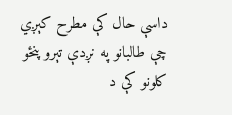داسې حال کې مطرح کېږي چې طالبانو په نږدې تېرو پنځو کلونو کې د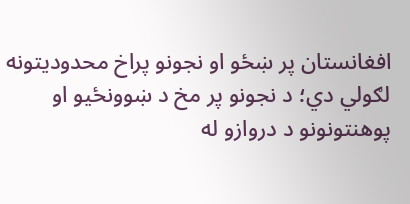افغانستان پر ښځو او نجونو پراخ محدودیتونه لګولي دي؛ د نجونو پر مخ د ښوونځیو او پوهنتونونو د دروازو له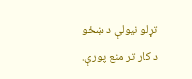تړلو نیولې د ښځو د کار تر منع پورې.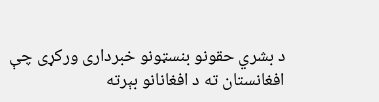د بشري حقونو بنسټونو خبرداری ورکړی چې افغانستان ته د افغانانو بېرته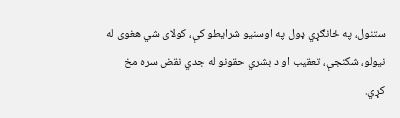ستنول، په ځانګړي ډول په اوسنیو شرایطو کې، کولای شي هغوی له نیولو، شکنجې، تعقیب او د بشري حقونو له جدي نقض سره مخ کړي.